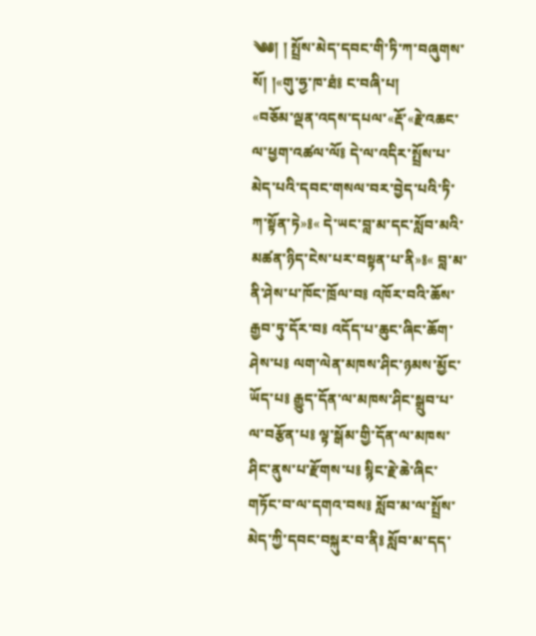༄༅། ། སྤྲོས་མེད་དབང་གི་ཏི་ཀ་བཞུགས་སོ། །«གུ་ཧྱ་ཁ་ཐཾ༔ ང་བཞི་པ།
«བཅོམ་ལྡན་འདས་དཔལ་«རྡོ་«རྗེ་འཆང་ལ་ཕྱག་འཚལ་ལོ༔ དེ་ལ་འདིར་སྤྲོས་པ་མེད་པའི་དབང་གསལ་བར་བྱེད་པའི་ཏི་ཀ་སྟོན་ཏེ»༔« དེ་ཡང་བླ་མ་དང་སློབ་མའི་མཚན་ཉིད་ངེས་པར་བསྟན་པ་ནི»༔« བླ་མ་ནི་ཤེས་པ་ཁོང་ཁྲོལ་བ༔ འཁོར་བའི་ཆོས་རྒྱབ་ཏུ་དོར་བ༔ འདོད་པ་ཆུང་ཞིང་ཆོག་ཤེས་པ༔ ལག་ལེན་མཁས་ཤིང་ཉམས་མྱོང་ཡོད་པ༔ རྒྱུད་དོན་ལ་མཁས་ཤིང་སྒྲུབ་པ་ལ་བརྩོན་པ༔ ལྟ་སྒོམ་གྱི་དོན་ལ་མཁས་ཤིང་ནུས་པ་རྫོགས་པ༔ སྙིང་རྗེ་ཆེ་ཞིང་གཏོང་བ་ལ་དགའ་བས༔ སློབ་མ་ལ་སྤྲོས་མེད་ཀྱི་དབང་བསྐུར་བ་ནི༔ སློབ་མ་དད་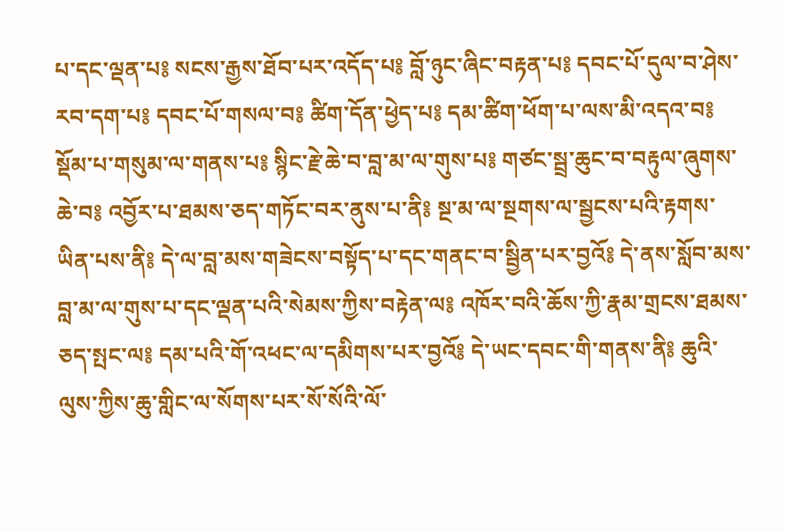པ་དང་ལྡན་པ༔ སངས་རྒྱས་ཐོབ་པར་འདོད་པ༔ བློ་ཉུང་ཞིང་བརྟན་པ༔ དབང་པོ་དུལ་བ་ཤེས་རབ་དག་པ༔ དབང་པོ་གསལ་བ༔ ཚིག་དོན་ཕྱེད་པ༔ དམ་ཚིག་ཕོག་པ་ལས་མི་འདའ་བ༔ སྡོམ་པ་གསུམ་ལ་གནས་པ༔ སྙིང་རྗེ་ཆེ་བ་བླ་མ་ལ་གུས་པ༔ གཙང་སྦྲ་ཆུང་བ་བརྟུལ་ཞུགས་ཆེ་བ༔ འབྱོར་པ་ཐམས་ཅད་གཏོང་བར་ནུས་པ་ནི༔ སྔ་མ་ལ་སྔགས་ལ་སྦྱངས་པའི་རྟགས་ཡིན་པས་ནི༔ དེ་ལ་བླ་མས་གཟེངས་བསྟོད་པ་དང་གནང་བ་སྦྱིན་པར་བྱའོ༔ དེ་ནས་སློབ་མས་བླ་མ་ལ་གུས་པ་དང་ལྡན་པའི་སེམས་ཀྱིས་བརྟེན་ལ༔ འཁོར་བའི་ཆོས་ཀྱི་རྣམ་གྲངས་ཐམས་ཅད་སྤང་ལ༔ དམ་པའི་གོ་འཕང་ལ་དམིགས་པར་བྱའོ༔ དེ་ཡང་དབང་གི་གནས་ནི༔ ཆུའི་ལུས་ཀྱིས་ཆུ་གླིང་ལ་སོགས་པར་སོ་སོའི་ལོ་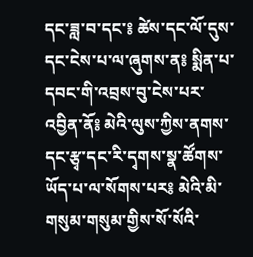དང་ཟླ་བ་དང་༔ ཚེས་དང་ལོ་དུས་དང་ངེས་པ་ལ་ཞུགས་ན༔ སྨིན་པ་དབང་གི་འབྲས་བུ་ངེས་པར་འབྱིན་ནོ༔ མེའི་ལུས་ཀྱིས་ནགས་དང་རྩྭ་དང་རི་དྭགས་སྣ་ཚོགས་ཡོད་པ་ལ་སོགས་པར༔ མེའི་མི་གསུམ་གསུམ་གྱིས་སོ་སོའི་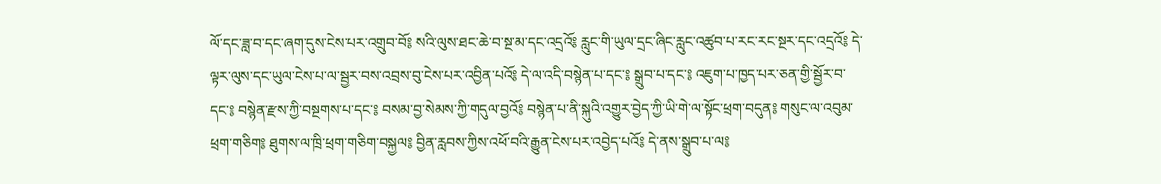ལོ་དང་ཟླ་བ་དང་ཞག་དུས་ངེས་པར་འགྲུབ་བོ༔ སའི་ལུས་ཐང་ཆེ་བ་སྔ་མ་དང་འདྲའོ༔ རླུང་གི་ཡུལ་དྲང་ཞིང་རླུང་འཚུབ་པ་རང་རང་སྔར་དང་འདྲའོ༔ དེ་ལྟར་ལུས་དང་ཡུལ་ངེས་པ་ལ་སྦྱར་བས་འབྲས་བུ་ངེས་པར་འབྱིན་པའོ༔ དེ་ལ་འདི་བསྙེན་པ་དང་༔ སྒྲུབ་པ་དང་༔ འཇུག་པ་ཁྱད་པར་ཅན་གྱི་སྦྱོར་བ་དང་༔ བསྙེན་རྫས་ཀྱི་བསྔགས་པ་དང་༔ བསམ་བྱ་སེམས་ཀྱི་གདུལ་བྱའོ༔ བསྙེན་པ་ནི་སྐུའི་འགྱུར་བྱེད་ཀྱི་ཡི་གེ་ལ་སྟོང་ཕྲག་བདུན༔ གསུང་ལ་འབུམ་ཕྲག་གཅིག༔ ཐུགས་ལ་ཁྲི་ཕྲག་གཅིག་བསྐྱལ༔ བྱིན་རླབས་ཀྱིས་འཕོ་བའི་རྒྱུན་ངེས་པར་འབྱེད་པའོ༔ དེ་ནས་སྒྲུབ་པ་ལ༔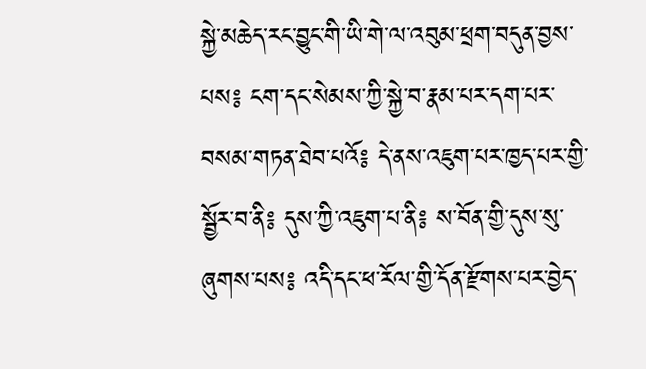སྐྱེ་མཆེད་རང་བྱུང་གི་ཡི་གེ་ལ་འབུམ་ཕྲག་བདུན་བྱས་པས༔ ངག་དང་སེམས་ཀྱི་སྐྱེ་བ་རྣམ་པར་དག་པར་བསམ་གཏན་ཐེབ་པའོ༔ དེ་ནས་འཇུག་པར་ཁྱད་པར་གྱི་སྦྱོར་བ་ནི༔ དུས་ཀྱི་འཇུག་པ་ནི༔ ས་བོན་གྱི་དུས་སུ་ཞུགས་པས༔ འདི་དང་ཕ་རོལ་གྱི་དོན་རྫོགས་པར་བྱེད་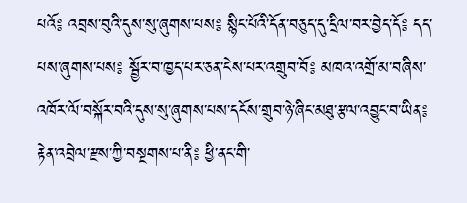པའོ༔ འབྲས་བུའི་དུས་སུ་ཞུགས་པས༔ སྙིང་པོའི་དོན་བཅུད་དུ་དྲིལ་བར་བྱེད་དོ༔ དད་པས་ཞུགས་པས༔ སྦྱོར་བ་ཁྱད་པར་ཅན་ངེས་པར་འགྲུབ་བོ༔ མཁའ་འགྲོ་མ་བཞིས་འཁོར་ལོ་བསྐོར་བའི་དུས་སུ་ཞུགས་པས་དངོས་གྲུབ་ཉེ་ཞིང་མཐུ་རྩལ་འབྱུང་བ་ཡིན༔ རྟེན་འབྲེལ་རྫས་ཀྱི་བསྔགས་པ་ནི༔ ཕྱི་ནང་གི་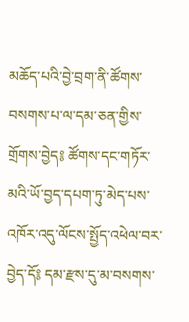མཆོད་པའི་བྱེ་བྲག་ནི་ཚོགས་བསགས་པ་ལ་དམ་ཅན་གྱིས་གྲོགས་བྱེད༔ ཚོགས་དང་གཏོར་མའི་ཡོ་བྱད་དཔག་ཏུ་མེད་པས་འཁོར་འདུ་ལོངས་སྤྱོད་འཕེལ་བར་བྱེད་དོ༔ དམ་རྫས་དུ་མ་བསགས་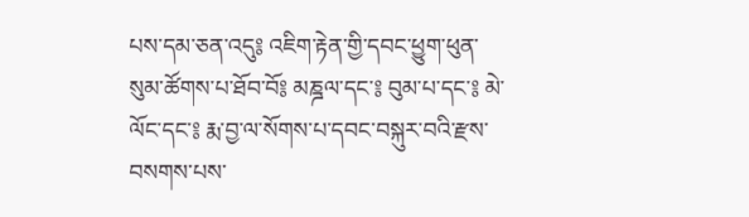པས་དམ་ཅན་འདུ༔ འཇིག་རྟེན་གྱི་དབང་ཕྱུག་ཕུན་སུམ་ཚོགས་པ་ཐོབ་བོ༔ མཎྜལ་དང་༔ བུམ་པ་དང་༔ མེ་ལོང་དང་༔ རྨ་བྱ་ལ་སོགས་པ་དབང་བསྐུར་བའི་རྫས་བསགས་པས་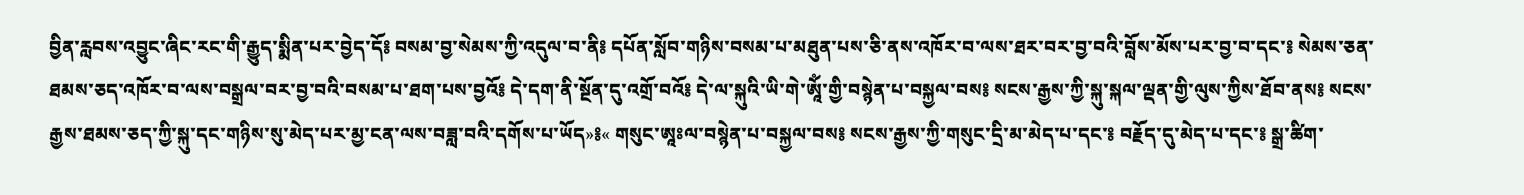བྱིན་རླབས་འབྱུང་ཞིང་རང་གི་རྒྱུད་སྨིན་པར་བྱེད་དོ༔ བསམ་བྱ་སེམས་ཀྱི་འདུལ་བ་ནི༔ དཔོན་སློབ་གཉིས་བསམ་པ་མཐུན་པས་ཅི་ནས་འཁོར་བ་ལས་ཐར་བར་བྱ་བའི་བློས་མོས་པར་བྱ་བ་དང་༔ སེམས་ཅན་ཐམས་ཅད་འཁོར་བ་ལས་བསྒྲལ་བར་བྱ་བའི་བསམ་པ་ཐག་པས་བྱའོ༔ དེ་དག་ནི་སྔོན་དུ་འགྲོ་བའོ༔ དེ་ལ་སྐུའི་ཡི་གེ་ཨཱོཾ་གྱི་བསྙེན་པ་བསྐྱལ་བས༔ སངས་རྒྱས་ཀྱི་སྐུ་སྐལ་ལྡན་གྱི་ལུས་ཀྱིས་ཐོབ་ནས༔ སངས་རྒྱས་ཐམས་ཅད་ཀྱི་སྐུ་དང་གཉིས་སུ་མེད་པར་མྱ་ངན་ལས་བཟླ་བའི་དགོས་པ་ཡོད»༔« གསུང་ཨཱཿལ་བསྙེན་པ་བསྐྱལ་བས༔ སངས་རྒྱས་ཀྱི་གསུང་དྲི་མ་མེད་པ་དང་༔ བརྗོད་དུ་མེད་པ་དང་༔ སྒྲ་ཚིག་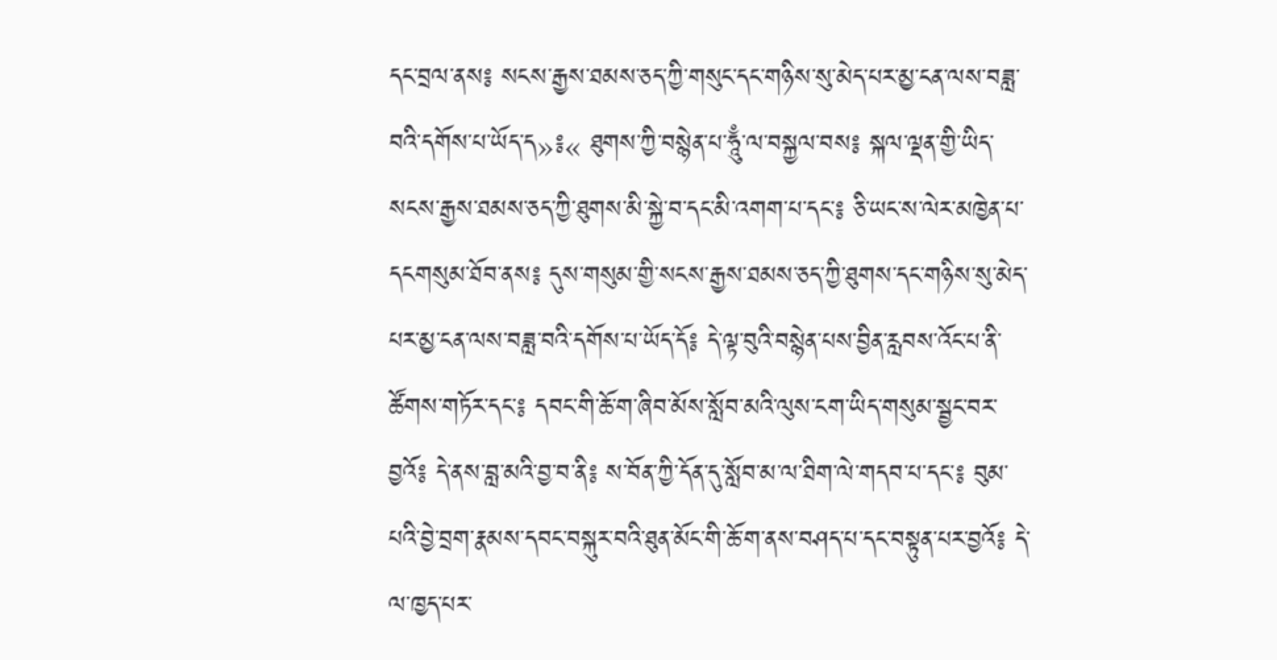དང་བྲལ་ནས༔ སངས་རྒྱས་ཐམས་ཅད་ཀྱི་གསུང་དང་གཉིས་སུ་མེད་པར་མྱ་ངན་ལས་བཟླ་བའི་དགོས་པ་ཡོད་ད»༔« ཐུགས་ཀྱི་བསྙེན་པ་ཧཱུྃ་ལ་བསྐྱལ་བས༔ སྐལ་ལྡན་གྱི་ཡིད་སངས་རྒྱས་ཐམས་ཅད་ཀྱི་ཐུགས་མི་སྐྱེ་བ་དང་མི་འགག་པ་དང་༔ ཅི་ཡང་ས་ལེར་མཁྱེན་པ་དངགསུམ་ཐོབ་ནས༔ དུས་གསུམ་གྱི་སངས་རྒྱས་ཐམས་ཅད་ཀྱི་ཐུགས་དང་གཉིས་སུ་མེད་པར་མྱ་ངན་ལས་བཟླ་བའི་དགོས་པ་ཡོད་དོ༔ དེ་ལྟ་བུའི་བསྙེན་པས་བྱིན་རླབས་འོང་པ་ནི་ཚོགས་གཏོར་དང་༔ དབང་གི་ཆོ་ག་ཞིབ་མོས་སློབ་མའི་ལུས་ངག་ཡིད་གསུམ་སྦྱང་བར་བྱའོ༔ དེ་ནས་བླ་མའི་བྱ་བ་ནི༔ ས་བོན་ཀྱི་དོན་དུ་སློབ་མ་ལ་ཐིག་ལེ་གདབ་པ་དང་༔ བུམ་པའི་བྱེ་བྲག་རྣམས་དབང་བསྐུར་བའི་ཐུན་མོང་གི་ཆོ་ག་ནས་བཤད་པ་དང་བསྟུན་པར་བྱའོ༔ དེ་ལ་ཁྱད་པར་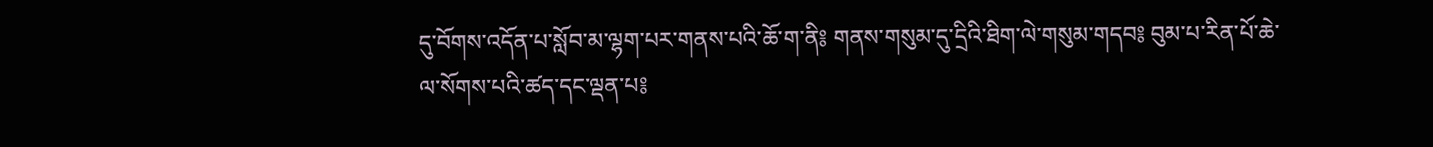དུ་བོགས་འདོན་པ་སློབ་མ་ལྷག་པར་གནས་པའི་ཆོ་ག་ནི༔ གནས་གསུམ་དུ་དྲིའི་ཐིག་ལེ་གསུམ་གདབ༔ བུམ་པ་རིན་པོ་ཆེ་ལ་སོགས་པའི་ཚད་དང་ལྡན་པ༔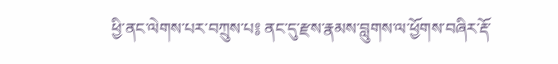ཕྱི་ནང་ལེགས་པར་བཀྲུས་པ༔ ནང་དུ་རྫས་རྣམས་བླུགས་ལ་ཕྱོགས་བཞིར་རྡོ་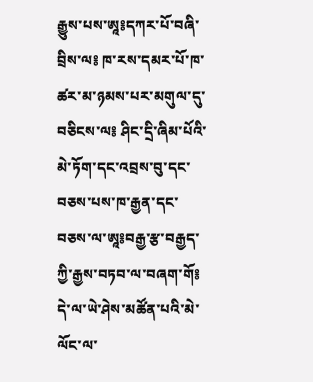རྒྱུས་པས་ཨཱ༔དཀར་པོ་བཞི་བྲིས་ལ༔ ཁ་རས་དམར་པོ་ཁ་ཚར་མ་ཉམས་པར་མགུལ་དུ་བཅིངས་ལ༔ ཤིང་དྲི་ཞིམ་པོའི་མེ་ཏོག་དང་འབྲས་བུ་དང་བཅས་པས་ཁ་རྒྱན་དང་བཅས་ལ་ཨཱ༔བརྒྱ་རྩ་བརྒྱད་ཀྱི་རྒྱས་བཏབ་ལ་བཞག་གོ༔ དེ་ལ་ཡེ་ཤེས་མཚོན་པའི་མེ་ལོང་ལ་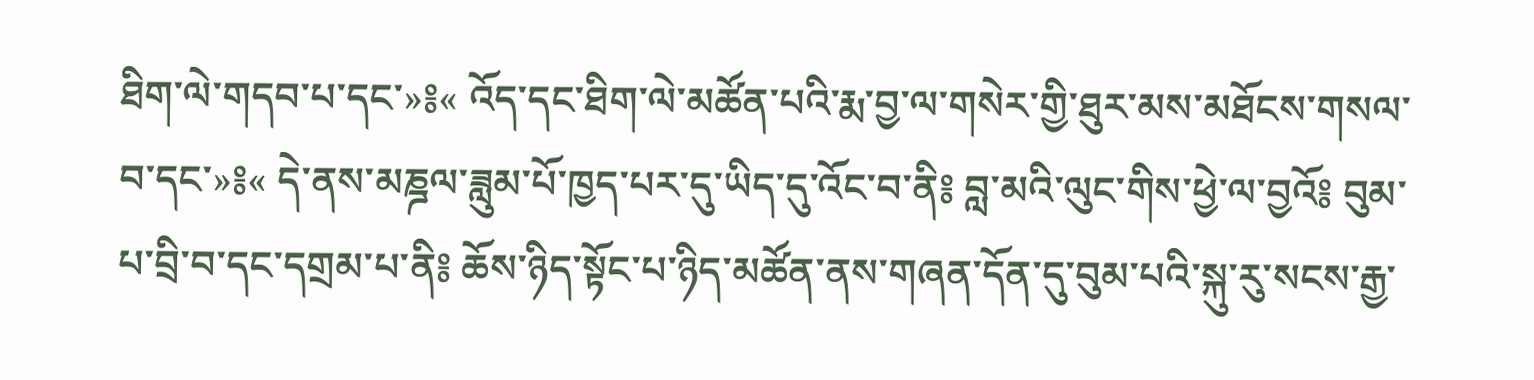ཐིག་ལེ་གདབ་པ་དང་»༔« འོད་དང་ཐིག་ལེ་མཚོན་པའི་རྨ་བྱ་ལ་གསེར་གྱི་ཐུར་མས་མཐོངས་གསལ་བ་དང་»༔« དེ་ནས་མཎྜལ་ཟླུམ་པོ་ཁྱད་པར་དུ་ཡིད་དུ་འོང་བ་ནི༔ བླ་མའི་ལུང་གིས་ཕྱེ་ལ་བྱའོ༔ བུམ་པ་བྲི་བ་དང་དགྲམ་པ་ནི༔ ཆོས་ཉིད་སྟོང་པ་ཉིད་མཚོན་ནས་གཞན་དོན་དུ་བུམ་པའི་སྐུ་རུ་སངས་རྒྱ་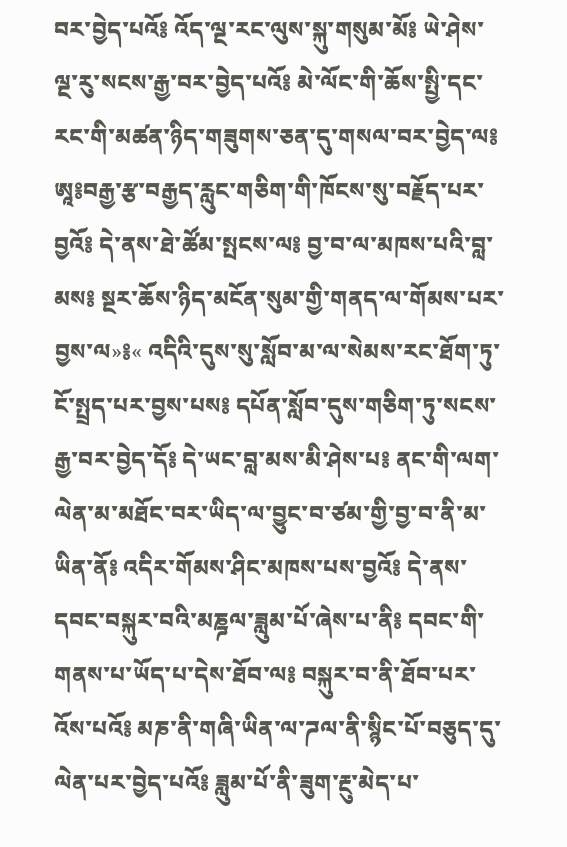བར་བྱེད་པའོ༔ འོད་ལྔ་རང་ལུས་སྐུ་གསུམ་མོ༔ ཡེ་ཤེས་ལྔ་རུ་སངས་རྒྱ་བར་བྱེད་པའོ༔ མེ་ལོང་གི་ཆོས་སྤྱི་དང་རང་གི་མཚན་ཉིད་གཟུགས་ཅན་དུ་གསལ་བར་བྱེད་ལ༔ ཨཱ༔བརྒྱ་རྩ་བརྒྱད་རླུང་གཅིག་གི་ཁོངས་སུ་བརྗོད་པར་བྱའོ༔ དེ་ནས་ཐེ་ཚོམ་སྤངས་ལ༔ བྱ་བ་ལ་མཁས་པའི་བླ་མས༔ སྔར་ཆོས་ཉིད་མངོན་སུམ་གྱི་གནད་ལ་གོམས་པར་བྱས་ལ»༔« འདིའི་དུས་སུ་སློབ་མ་ལ་སེམས་རང་ཐོག་ཏུ་ངོ་སྤྲད་པར་བྱས་པས༔ དཔོན་སློབ་དུས་གཅིག་ཏུ་སངས་རྒྱ་བར་བྱེད་དོ༔ དེ་ཡང་བླ་མས་མི་ཤེས་པ༔ ནང་གི་ལག་ལེན་མ་མཐོང་བར་ཡིད་ལ་བྱུང་བ་ཙམ་གྱི་བྱ་བ་ནི་མ་ཡིན་ནོ༔ འདིར་གོམས་ཤིང་མཁས་པས་བྱའོ༔ དེ་ནས་དབང་བསྐུར་བའི་མཎྜལ་ཟླུམ་པོ་ཞེས་པ་ནི༔ དབང་གི་གནས་པ་ཡོད་པ་དེས་ཐོབ་ལ༔ བསྐུར་བ་ནི་ཐོབ་པར་འོས་པའོ༔ མཎ་ནི་གཞི་ཡིན་ལ་ཌལ་ནི་སྙིང་པོ་བཅུད་དུ་ལེན་པར་བྱེད་པའོ༔ ཟླུམ་པོ་ནི་ཟུག་རྔུ་མེད་པ་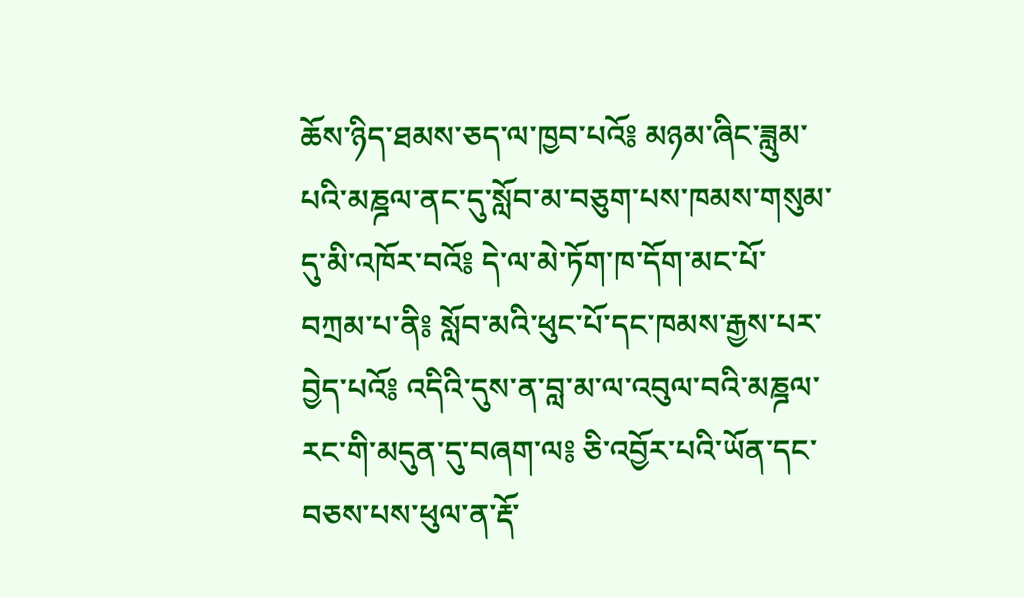ཆོས་ཉིད་ཐམས་ཅད་ལ་ཁྱབ་པའོ༔ མཉམ་ཞིང་ཟླུམ་པའི་མཎྜལ་ནང་དུ་སློབ་མ་བཅུག་པས་ཁམས་གསུམ་དུ་མི་འཁོར་བའོ༔ དེ་ལ་མེ་ཏོག་ཁ་དོག་མང་པོ་བཀྲམ་པ་ནི༔ སློབ་མའི་ཕུང་པོ་དང་ཁམས་རྒྱས་པར་བྱེད་པའོ༔ འདིའི་དུས་ན་བླ་མ་ལ་འབུལ་བའི་མཎྜལ་རང་གི་མདུན་དུ་བཞག་ལ༔ ཅི་འབྱོར་པའི་ཡོན་དང་བཅས་པས་ཕུལ་ན་རྡོ་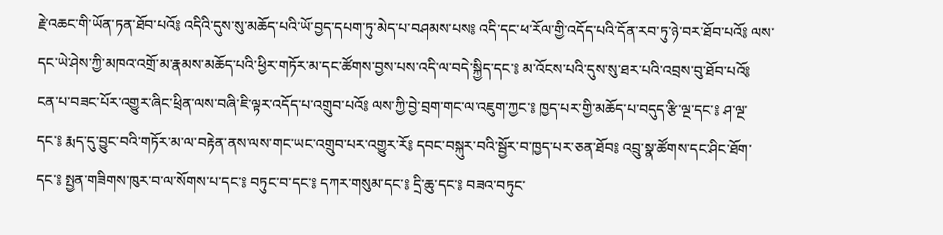རྗེ་འཆང་གི་ཡོན་ཏན་ཐོབ་པའོ༔ འདིའི་དུས་སུ་མཆོད་པའི་ཡོ་བྱད་དཔག་ཏུ་མེད་པ་བཤམས་པས༔ འདི་དང་ཕ་རོལ་གྱི་འདོད་པའི་དོན་རབ་ཏུ་ཉེ་བར་ཐོབ་པའོ༔ ལས་དང་ཡེ་ཤེས་ཀྱི་མཁའ་འགྲོ་མ་རྣམས་མཆོད་པའི་ཕྱིར་གཏོར་མ་དང་ཚོགས་བྱས་པས་འདི་ལ་བདེ་སྐྱིད་དང་༔ མ་འོངས་པའི་དུས་སུ་ཐར་པའི་འབྲས་བུ་ཐོབ་པའོ༔ ངན་པ་བཟང་པོར་འགྱུར་ཞིང་ཕྲིན་ལས་བཞི་ཇི་ལྟར་འདོད་པ་འགྲུབ་པའོ༔ ལས་ཀྱི་བྱེ་བྲག་གང་ལ་འཇུག་ཀྱང་༔ ཁྱད་པར་གྱི་མཆོད་པ་བདུད་རྩི་ལྔ་དང་༔ ཤ་ལྔ་དང་༔ རྨད་དུ་བྱུང་བའི་གཏོར་མ་ལ་བརྟེན་ནས་ལས་གང་ཡང་འགྲུབ་པར་འགྱུར་རོ༔ དབང་བསྐུར་བའི་སྦྱོར་བ་ཁྱད་པར་ཅན་ཐོབ༔ འབྲུ་སྣ་ཚོགས་དང་ཤིང་ཐོག་དང་༔ སྤྱན་གཟིགས་ཁུར་བ་ལ་སོགས་པ་དང་༔ བཏུང་བ་དང་༔ དཀར་གསུམ་དང་༔ དྲི་ཆུ་དང་༔ བཟའ་བཏུང་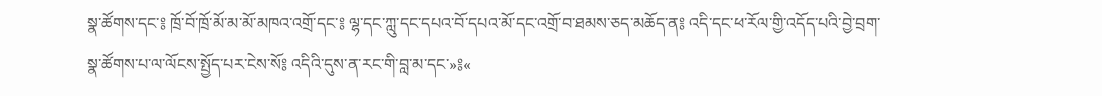སྣ་ཚོགས་དང་༔ ཁྲོ་བོ་ཁྲོ་མོ་མ་མོ་མཁའ་འགྲོ་དང་༔ ལྷ་དང་ཀླུ་དང་དཔའ་བོ་དཔའ་མོ་དང་འགྲོ་བ་ཐམས་ཅད་མཆོད་ན༔ འདི་དང་ཕ་རོལ་གྱི་འདོད་པའི་བྱེ་བྲག་སྣ་ཚོགས་པ་ལ་ལོངས་སྤྱོད་པར་ངེས་སོ༔ འདིའི་དུས་ན་རང་གི་བླ་མ་དང་»༔«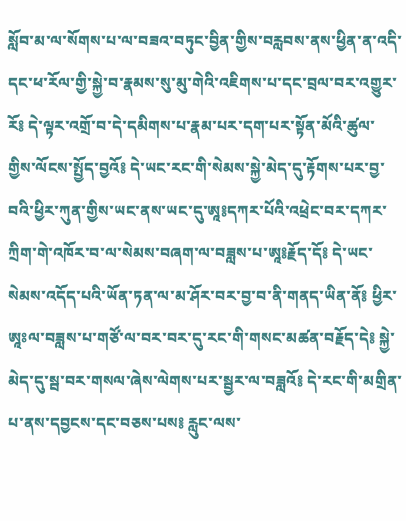སློབ་མ་ལ་སོགས་པ་ལ་བཟའ་བཏུང་བྱིན་གྱིས་བརླབས་ནས་ཕྱིན་ན་འདི་དང་ཕ་རོལ་གྱི་སྐྱེ་བ་རྣམས་སུ་མུ་གེའི་འཇིགས་པ་དང་བྲལ་བར་འགྱུར་རོ༔ དེ་ལྟར་འགྲོ་བ་དེ་དམིགས་པ་རྣམ་པར་དག་པར་སྟོན་མོའི་ཚུལ་གྱིས་ལོངས་སྤྱོད་བྱའོ༔ དེ་ཡང་རང་གི་སེམས་སྐྱེ་མེད་དུ་རྟོགས་པར་བྱ་བའི་ཕྱིར་ཀུན་གྱིས་ཡང་ནས་ཡང་དུ་ཨཱ༔དཀར་པོའི་འཕྲེང་བར་དཀར་ཀྲིག་གེ་འཁོར་བ་ལ་སེམས་བཞག་ལ་བཟླས་པ་ཨཱ༔རྗོད་དོ༔ དེ་ཡང་སེམས་འདོད་པའི་ཡོན་ཏན་ལ་མ་ཤོར་བར་བྱ་བ་ནི་གནད་ཡིན་ནོ༔ ཕྱིར་ཨཱཿལ་བཟླས་པ་གཙོ་ལ་བར་བར་དུ་རང་གི་གསང་མཚན་བརྗོད་དེ༔ སྐྱེ་མེད་དུ་སྦ་བར་གསལ་ཞེས་ལེགས་པར་སྦྱར་ལ་བཟླའོ༔ དེ་རང་གི་མགྲིན་པ་ནས་དབྱངས་དང་བཅས་པས༔ རླུང་ལས་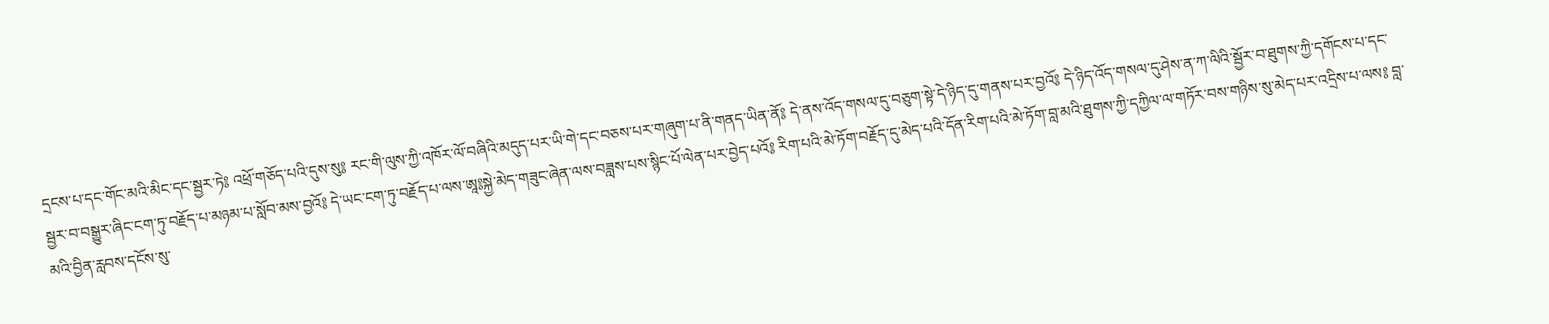དྲངས་པ་དང་གོང་མའི་མིང་དང་སྦྱར་ཏེ༔ འཕྲོ་གཅོད་པའི་དུས་སུ༔ རང་གི་ལུས་ཀྱི་འཁོར་ལོ་བཞིའི་མདུད་པར་ཡི་གེ་དང་བཅས་པར་གཞུག་པ་ནི་གནད་ཡིན་ནོ༔ དེ་ནས་འོད་གསལ་དུ་བཅུག་སྟེ་དེ་ཉིད་དུ་གནས་པར་བྱའོ༔ དེ་ཉིད་འོད་གསལ་དུ་ཤེས་ན་ཀ་ལིའི་སྦྱོར་བ་ཐུགས་ཀྱི་དགོངས་པ་དང་སྦྱར་བ་བསྒྱུར་ཞིང་ངག་ཏུ་བརྗོད་པ་མཉམ་པ་སློབ་མས་བྱའོ༔ དེ་ཡང་ངག་ཏུ་བརྗོད་པ་ལས་ཨཱ༔སྐྱེ་མེད་གཟུང་ཞེན་ལས་བཟླས་པས་སྙིང་པོ་ལེན་པར་བྱེད་པའོ༔ རིག་པའི་མེ་ཏོག་བརྗོད་དུ་མེད་པའི་དོན་རིག་པའི་མེ་ཏོག་བླ་མའི་ཐུགས་ཀྱི་དཀྱིལ་ལ་གཏོར་བས་གཉིས་སུ་མེད་པར་འདྲིས་པ་ལས༔ བླ་མའི་བྱིན་རླབས་དངོས་སུ་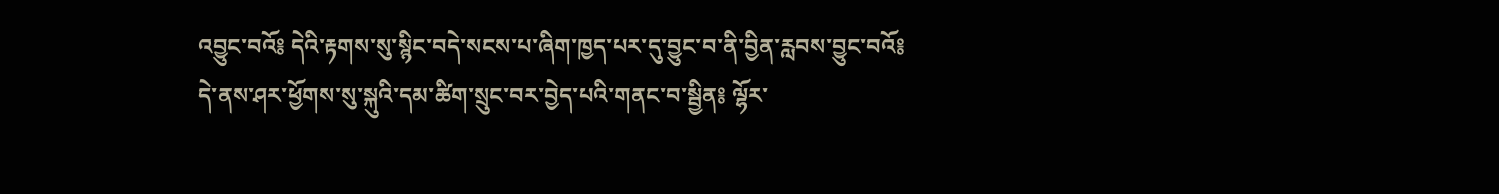འབྱུང་བའོ༔ དེའི་རྟགས་སུ་སྙིང་བདེ་སངས་པ་ཞིག་ཁྱད་པར་དུ་བྱུང་བ་ནི་བྱིན་རླབས་བྱུང་བའོ༔ དེ་ནས་ཤར་ཕྱོགས་སུ་སྐུའི་དམ་ཚིག་སྲུང་བར་བྱེད་པའི་གནང་བ་སྦྱིན༔ ལྷོར་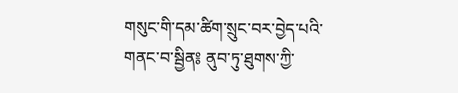གསུང་གི་དམ་ཚིག་སྲུང་བར་བྱེད་པའི་གནང་བ་སྦྱིན༔ ནུབ་ཏུ་ཐུགས་ཀྱི་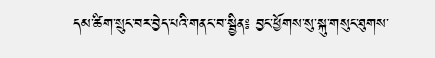དམ་ཚིག་སྲུང་བར་བྱེད་པའི་གནང་བ་སྦྱིན༔ བྱང་ཕྱོགས་སུ་སྐུ་གསུང་ཐུགས་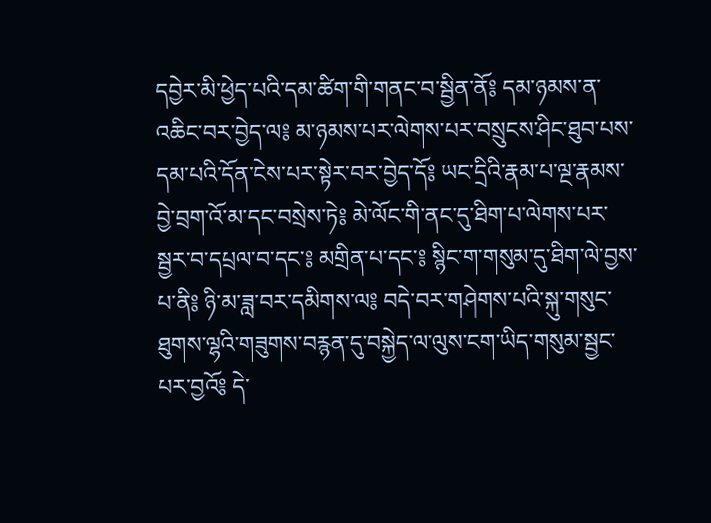དབྱེར་མི་ཕྱེད་པའི་དམ་ཚིག་གི་གནང་བ་སྦྱིན་ནོ༔ དམ་ཉམས་ན་འཆིང་བར་བྱེད་ལ༔ མ་ཉམས་པར་ལེགས་པར་བསྲུངས་ཤིང་ཐུབ་པས་དམ་པའི་དོན་ངེས་པར་སྟེར་བར་བྱེད་དོ༔ ཡང་དྲིའི་རྣམ་པ་ལྔ་རྣམས་བྱེ་བྲག་འོ་མ་དང་བསྲེས་ཏེ༔ མེ་ལོང་གི་ནང་དུ་ཐིག་པ་ལེགས་པར་སྦྱར་བ་དཔྲལ་བ་དང་༔ མགྲིན་པ་དང་༔ སྙིང་ག་གསུམ་དུ་ཐིག་ལེ་བྱས་པ་ནི༔ ཉི་མ་ཟླ་བར་དམིགས་ལ༔ བདེ་བར་གཤེགས་པའི་སྐུ་གསུང་ཐུགས་ལྷའི་གཟུགས་བརྙན་དུ་བསྐྱེད་ལ་ལུས་ངག་ཡིད་གསུམ་སྦྱང་པར་བྱའོ༔ དེ་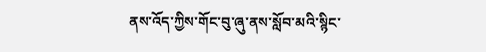ནས་འོད་ཀྱིས་གོང་བུ་ཞུ་ནས་སློབ་མའི་སྙིང་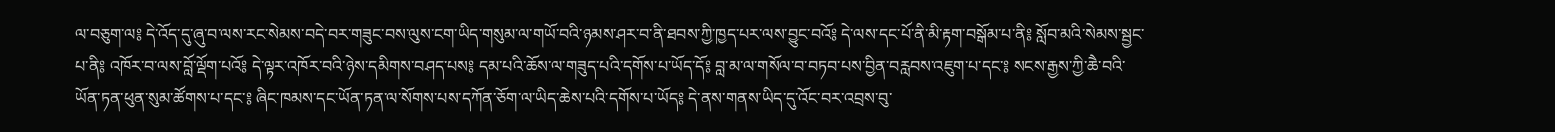ལ་བཅུག་ལ༔ དེ་འོད་དུ་ཞུ་བ་ལས་རང་སེམས་བདེ་བར་གཟུང་བས་ལུས་ངག་ཡིད་གསུམ་ལ་གཡོ་བའི་ཉམས་ཤར་བ་ནི་ཐབས་ཀྱི་ཁྱད་པར་ལས་བྱུང་བའོ༔ དེ་ལས་དང་པོ་ནི་མི་རྟག་བསྒོམ་པ་ནི༔ སློབ་མའི་སེམས་སྦྱང་པ་ནི༔ འཁོར་བ་ལས་བློ་ལྡོག་པའོ༔ དེ་ལྟར་འཁོར་བའི་ཉེས་དམིགས་བཤད་པས༔ དམ་པའི་ཆོས་ལ་གཟུད་པའི་དགོས་པ་ཡོད་དོ༔ བླ་མ་ལ་གསོལ་བ་བཏབ་པས་བྱིན་བརླབས་འཇུག་པ་དང་༔ སངས་རྒྱས་ཀྱི་ཆཻ་བའི་ཡོན་ཏན་ཕུན་སུམ་ཚོགས་པ་དང་༔ ཞིང་ཁམས་དང་ཡོན་ཏན་ལ་སོགས་པས་དཀོན་ཅོག་ལ་ཡིད་ཆེས་པའི་དགོས་པ་ཡོད༔ དེ་ནས་གནས་ཡིད་དུ་འོང་བར་འབྲས་བུ་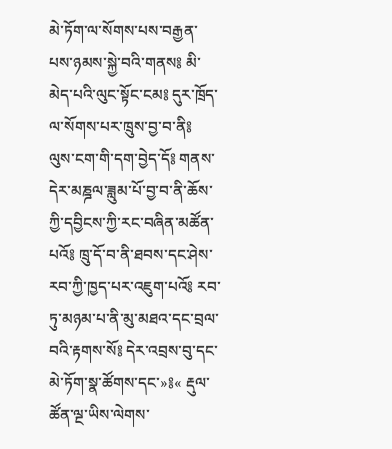མེ་ཏོག་ལ་སོགས་པས་བརྒྱན་པས་ཉམས་སྐྱེ་བའི་གནས༔ མི་མེད་པའི་ལུང་སྟོང་ངམ༔ དུར་ཁྲོད་ལ་སོགས་པར་ཁྲུས་བྱ་བ་ནི༔ ལུས་ངག་གི་དག་བྱེད་དོ༔ གནས་དེར་མཎྜལ་ཟླུམ་པོ་བྱ་བ་ནི་ཆོས་ཀྱི་དབྱིངས་ཀྱི་རང་བཞིན་མཚོན་པའོ༔ ཁྲུ་དོ་བ་ནི་ཐབས་དང་ཤེས་རབ་ཀྱི་ཁྱད་པར་འཇུག་པའོ༔ རབ་ཏུ་མཉམ་པ་ནི་མུ་མཐའ་དང་བྲལ་བའི་རྟགས་སོ༔ དེར་འབྲས་བུ་དང་མེ་ཏོག་སྣ་ཚོགས་དང་»༔« རྡུལ་ཚོན་ལྔ་ཡིས་ལེགས་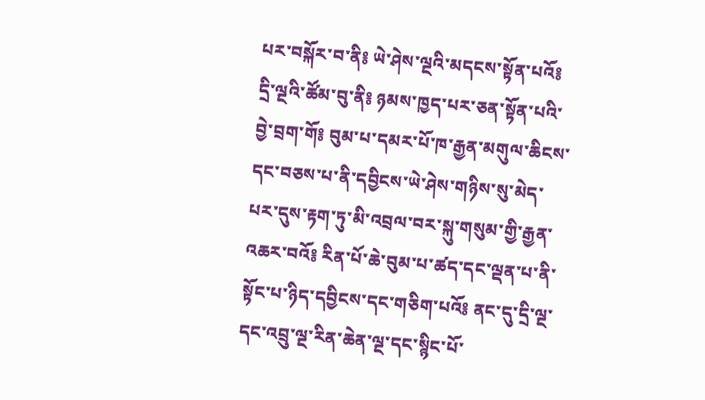པར་བསྐོར་བ་ནི༔ ཡེ་ཤེས་ལྔའི་མདངས་སྟོན་པའོ༔ དྲི་ལྔའི་ཚོམ་བུ་ནི༔ ཉམས་ཁྱད་པར་ཅན་སྟོན་པའི་བྱེ་བྲག་གོ༔ བུམ་པ་དམར་པོ་ཁ་རྒྱན་མགུལ་ཆིངས་དང་བཅས་པ་ནི་དབྱིངས་ཡེ་ཤེས་གཉིས་སུ་མེད་པར་དུས་རྟག་ཏུ་མི་འབྲལ་བར་སྐུ་གསུམ་གྱི་རྒྱན་འཆར་བའོ༔ རིན་པོ་ཆེ་བུམ་པ་ཚད་དང་ལྡན་པ་ནི་སྟོང་པ་ཉིད་དབྱིངས་དང་གཅིག་པའོ༔ ནང་དུ་དྲི་ལྔ་དང་འབྲུ་ལྔ་རིན་ཆེན་ལྔ་དང་སྙིང་པོ་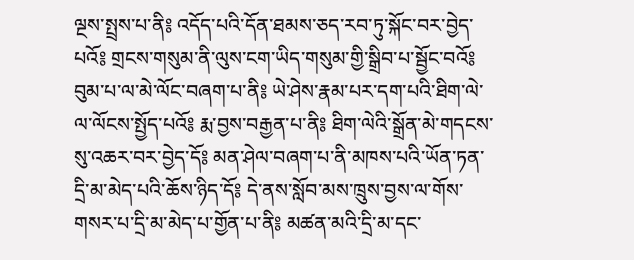ལྔས་སྤྲས་པ་ནི༔ འདོད་པའི་དོན་ཐམས་ཅད་རབ་ཏུ་སྐོང་བར་བྱེད་པའོ༔ གྲངས་གསུམ་ནི་ལུས་ངག་ཡིད་གསུམ་གྱི་སྒྲིབ་པ་སྦྱོང་བའོ༔ བུམ་པ་ལ་མེ་ལོང་བཞག་པ་ནི༔ ཡེ་ཤེས་རྣམ་པར་དག་པའི་ཐིག་ལེ་ལ་ལོངས་སྤྱོད་པའོ༔ རྨ་བྱས་བརྒྱན་པ་ནི༔ ཐིག་ལེའི་སྒྲོན་མེ་གདངས་སུ་འཆར་བར་བྱེད་དོ༔ མན་ཤེལ་བཞག་པ་ནི་མཁས་པའི་ཡོན་ཏན་དྲི་མ་མེད་པའི་ཆོས་ཉིད་དོ༔ དེ་ནས་སློབ་མས་ཁྲུས་བྱས་ལ་གོས་གསར་པ་དྲི་མ་མེད་པ་གྱོན་པ་ནི༔ མཚན་མའི་དྲི་མ་དང་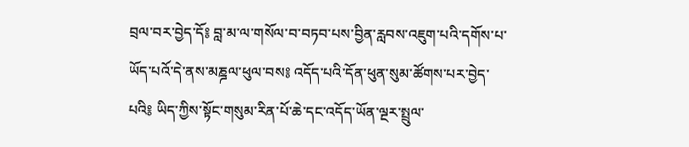བྲལ་བར་བྱེད་དོ༔ བླ་མ་ལ་གསོལ་བ་བཏབ་པས་བྱིན་རླབས་འཇུག་པའི་དགོས་པ་ཡོད་པའོ་དེ་ནས་མཎྜལ་ཕུལ་བས༔ འདོད་པའི་དོན་ཕུན་སུམ་ཚོགས་པར་བྱེད་པའི༔ ཡིད་ཀྱིས་སྟོང་གསུམ་རིན་པོ་ཆེ་དང་འདོད་ཡོན་ལྔར་སྤྲུལ་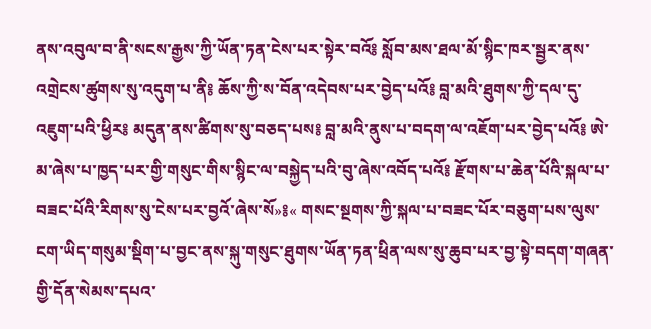ནས་འབུལ་བ་ནི་སངས་རྒྱས་ཀྱི་ཡོན་ཏན་ངེས་པར་སྟེར་བའོ༔ སློབ་མས་ཐལ་མོ་སྙིང་ཁར་སྦྱར་ནས་འགྲེངས་ཚུགས་སུ་འདུག་པ་ནི༔ ཆོས་ཀྱི་ས་བོན་འདེབས་པར་བྱེད་པའོ༔ བླ་མའི་ཐུགས་ཀྱི་དལ་དུ་འཇུག་པའི་ཕྱིར༔ མདུན་ནས་ཚིགས་སུ་བཅད་པས༔ བླ་མའི་ནུས་པ་བདག་ལ་འཇོག་པར་བྱེད་པའོ༔ ཨེ་མ་ཞེས་པ་ཁྱད་པར་གྱི་གསུང་གིས་སྙིང་ལ་བསྐྱེད་པའི་བུ་ཞེས་འབོད་པའོ༔ རྫོགས་པ་ཆེན་པོའི་སྐལ་པ་བཟང་པོའི་རིགས་སུ་ངེས་པར་བྱའོ་ཞེས་སོ»༔« གསང་སྔགས་ཀྱི་སྐལ་པ་བཟང་པོར་བཅུག་པས་ལུས་ངག་ཡིད་གསུམ་སྡིག་པ་བྱང་ནས་སྐུ་གསུང་ཐུགས་ཡོན་ཏན་ཕྲིན་ལས་སུ་ཆུབ་པར་བྱ་སྟེ་བདག་གཞན་གྱི་དོན་སེམས་དཔའ་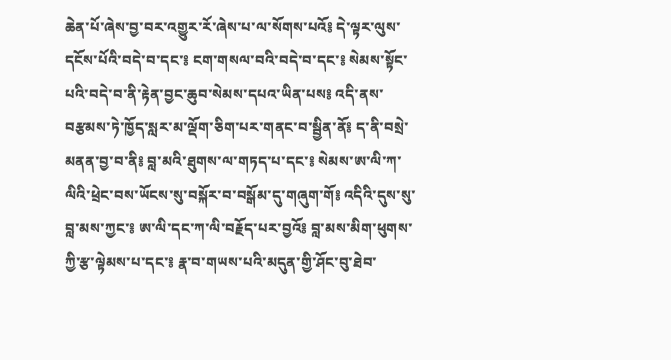ཆེན་པོ་ཞེས་བྱ་བར་འགྱུར་རོ་ཞེས་པ་ལ་སོགས་པའོ༔ དེ་ལྟར་ལུས་དངོས་པོའི་བདེ་བ་དང་༔ ངག་གསལ་བའི་བདེ་བ་དང་༔ སེམས་སྟོང་པའི་བདེ་བ་ནི་རྟེན་བྱང་ཆུབ་སེམས་དཔའ་ཡིན་པས༔ འདི་ནས་བརྩམས་ཏེ་ཁྱོད་སླར་མ་ལྡོག་ཅིག་པར་གནང་བ་སྦྱིན་ནོ༔ ད་ནི་བསྲེ་མནན་བྱ་བ་ནི༔ བླ་མའི་ཐུགས་ལ་གཏད་པ་དང་༔ སེམས་ཨ་ལི་ཀ་ལིའི་ཕྲེང་བས་ཡོངས་སུ་བསྐོར་བ་བསྒོམ་དུ་གཞུག་གོ༔ འདིའི་དུས་སུ་བླ་མས་ཀྱང་༔ ཨ་ལི་དང་ཀ་ལི་བརྗོད་པར་བྱའོ༔ བླ་མས་མིག་ཕུགས་ཀྱི་རྩ་ལྟེམས་པ་དང་༔ རྣ་བ་གཡས་པའི་མདུན་གྱི་ཤོང་བུ་ཐེབ་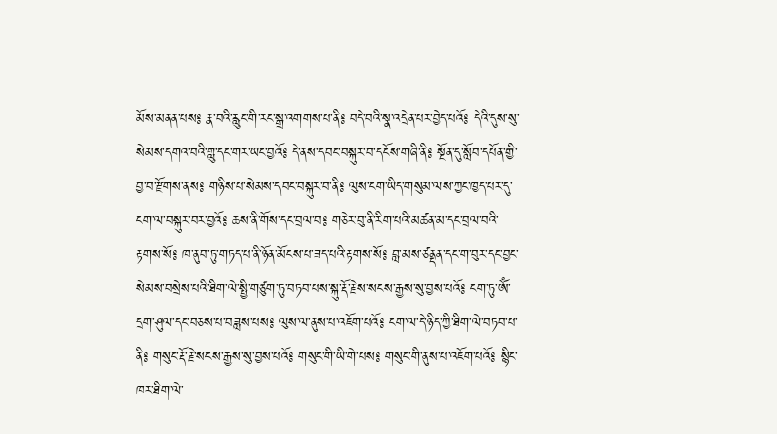མོས་མནན་པས༔ རྣ་བའི་རླུང་གི་རང་སྒྲ་འགགས་པ་ནི༔ བདེ་བའི་སྣ་འདྲེན་པར་བྱེད་པའོ༔ དེའི་དུས་སུ་སེམས་དགའ་བའི་གླུ་དང་གར་ཡང་བྱའོ༔ དེ་ནས་དབང་བསྐུར་བ་དངོས་གཞི་ནི༔ སྔོན་དུ་སློབ་དཔོན་གྱི་བྱ་བ་རྫོགས་ནས༔ གཉིས་པ་སེམས་དབང་བསྐུར་བ་ནི༔ ལུས་ངག་ཡིད་གསུམ་ལས་ཀྱང་ཁྱད་པར་དུ་ངག་ལ་བསྐུར་བར་བྱའོ༔ ཆས་ནི་གོས་དང་བྲལ་བ༔ གཅེར་བུ་ནི་རིག་པའི་མཚན་མ་དང་བྲལ་བའི་རྟགས་སོ༔ ཁ་ནུབ་ཏུ་གཏད་པ་ནི་ཉོན་མོངས་པ་ཟད་པའི་རྟགས་སོ༔ བླ་མས་ཙནྡན་དང་ག་བུར་དང་བྱང་སེམས་བསྲེས་པའི་ཐིག་ལེ་སྤྱི་གཙུག་ཏུ་བཏབ་པས་སྐུ་རྡོ་རྗེས་སངས་རྒྱས་སུ་བྱས་པའོ༔ ངག་ཏུ་ཨོཾ་དྲག་ཤུལ་དང་བཅས་པ་བཟླས་པས༔ ལུས་ལ་ནུས་པ་འཇོག་པའོ༔ ངག་ལ་དེ་ཉིད་ཀྱི་ཐིག་ལེ་བཏབ་པ་ནི༔ གསུང་རྡོ་རྗེ་སངས་རྒྱས་སུ་བྱས་པའོ༔ གསུང་གི་ཡི་གེ་པས༔ གསུང་གི་ནུས་པ་འཇོག་པའོ༔ སྙིང་ཁར་ཐིག་ལེ་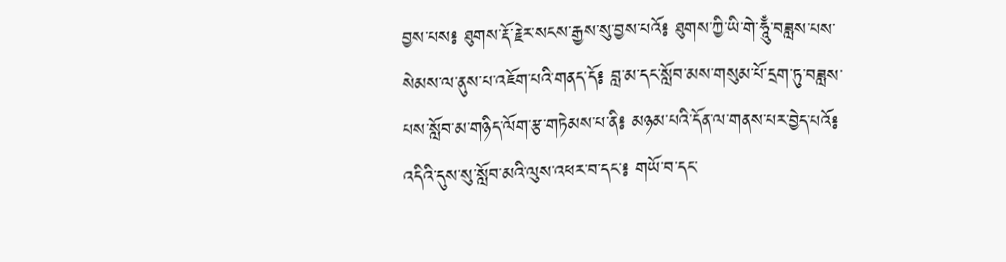བྱས་པས༔ ཐུགས་རྡོ་རྗེར་སངས་རྒྱས་སུ་བྱས་པའོ༔ ཐུགས་ཀྱི་ཡི་གེ་ཧཱུྃ་བཟླས་པས་སེམས་ལ་ནུས་པ་འཇོག་པའི་གནད་དོ༔ བླ་མ་དང་སློབ་མས་གསུམ་པོ་དྲག་ཏུ་བཟླས་པས་སློབ་མ་གཉིད་ལོག་རྩ་གཏེམས་པ་ནི༔ མཉམ་པའི་དོན་ལ་གནས་པར་བྱེད་པའོ༔ འདིའི་དུས་སུ་སློབ་མའི་ལུས་འཕར་བ་དང་༔ གཡོ་བ་དང་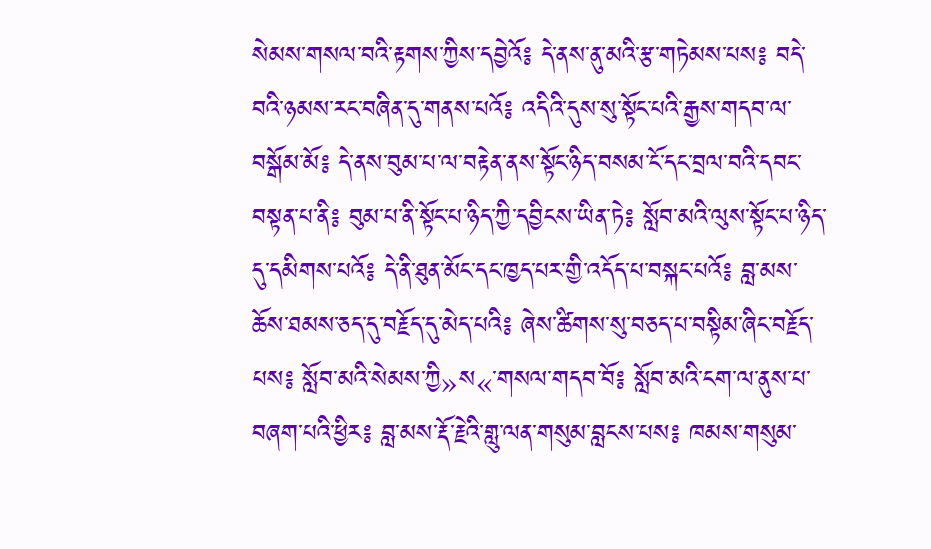སེམས་གསལ་བའི་རྟགས་ཀྱིས་དབྱེའོ༔ དེ་ནས་ནུ་མའི་རྩ་གཏེམས་པས༔ བདེ་བའི་ཉམས་རང་བཞིན་དུ་གནས་པའོ༔ འདིའི་དུས་སུ་སྟོང་པའི་རྒྱས་གདབ་ལ་བསྒོམ་མོ༔ དེ་ནས་བུམ་པ་ལ་བརྟེན་ནས་སྟོང་ཉིད་བསམ་ངོ་དང་བྲལ་བའི་དབང་བསྟན་པ་ནི༔ བུམ་པ་ནི་སྟོང་པ་ཉིད་ཀྱི་དབྱིངས་ཡིན་ཏེ༔ སློབ་མའི་ལུས་སྟོང་པ་ཉིད་དུ་དམིགས་པའོ༔ དེ་ནི་ཐུན་མོང་དང་ཁྱད་པར་གྱི་འདོད་པ་བསྐང་པའོ༔ བླ་མས་ཆོས་ཐམས་ཅད་དུ་བརྗོད་དུ་མེད་པའི༔ ཞེས་ཚིགས་སུ་བཅད་པ་བསྟིམ་ཞིང་བརྗོད་པས༔ སློབ་མའི་སེམས་ཀྱི»ས«་གསལ་གདབ་བོ༔ སློབ་མའི་ངག་ལ་ནུས་པ་བཞག་པའི་ཕྱིར༔ བླ་མས་རྡོ་རྗེའི་གླུ་ལན་གསུམ་བླངས་པས༔ ཁམས་གསུམ་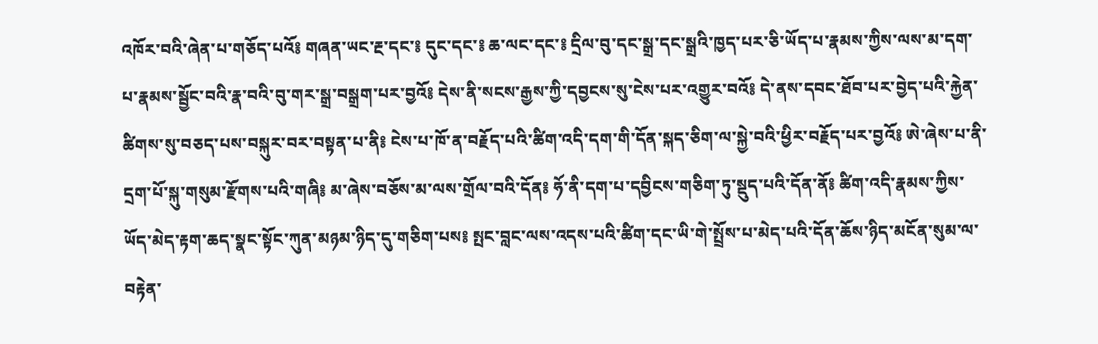འཁོར་བའི་ཞེན་པ་གཅོད་པའོ༔ གཞན་ཡང་རྔ་དང་༔ དུང་དང་༔ ཆ་ལང་དང་༔ དྲིལ་བུ་དང་སྒྲ་དང་སྒྲའི་ཁྱད་པར་ཅི་ཡོད་པ་རྣམས་ཀྱིས་ལས་མ་དག་པ་རྣམས་སྦྱོང་བའི་རྣ་བའི་བུ་གར་སྒྲ་བསྒྲག་པར་བྱའོ༔ དེས་ནི་སངས་རྒྱས་ཀྱི་དབྱངས་སུ་ངེས་པར་འགྱུར་བའོ༔ དེ་ནས་དབང་ཐོབ་པར་བྱེད་པའི་རྐྱེན་ཚིགས་སུ་བཅད་པས་བསྐུར་བར་བསྟན་པ་ནི༔ ངེས་པ་ཁོ་ན་བརྗོད་པའི་ཚིག་འདི་དག་གི་དོན་སྐད་ཅིག་ལ་སྐྱེ་བའི་ཕྱིར་བརྗོད་པར་བྱའོ༔ ཨེ་ཞེས་པ་ནི་དྲག་པོ་སྐུ་གསུམ་རྫོགས་པའི་གཞི༔ མ་ཞེས་བཅོས་མ་ལས་གྲོལ་བའི་དོན༔ ཧོ་ནི་དག་པ་དབྱིངས་གཅིག་ཏུ་སྡུད་པའི་དོན་ནོ༔ ཚིག་འདི་རྣམས་ཀྱིས་ཡོད་མེད་རྟག་ཆད་སྣང་སྟོང་ཀུན་མཉམ་ཉིད་དུ་གཅིག་པས༔ སྤང་བླང་ལས་འདས་པའི་ཚིག་དང་ཡི་གེ་སྤྲོས་པ་མེད་པའི་དོན་ཆོས་ཉིད་མངོན་སུམ་ལ་བརྟེན་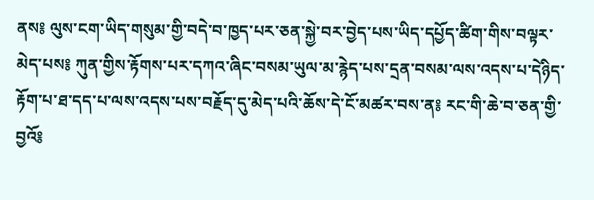ནས༔ ལུས་ངག་ཡིད་གསུམ་གྱི་བདེ་བ་ཁྱད་པར་ཅན་སྐྱེ་བར་བྱེད་པས་ཡིད་དཔྱོད་ཚིག་གིས་བལྟར་མེད་པས༔ ཀུན་གྱིས་རྟོགས་པར་དཀའ་ཞིང་བསམ་ཡུལ་མ་རྙེད་པས་དྲན་བསམ་ལས་འདས་པ་དེཉིད་རྟོག་པ་ཐ་དད་པ་ལས་འདས་པས་བརྗོད་དུ་མེད་པའི་ཆོས་དེ་ངོ་མཚར་བས་ན༔ རང་གི་ཆེ་བ་ཅན་གྱི་བྱའོ༔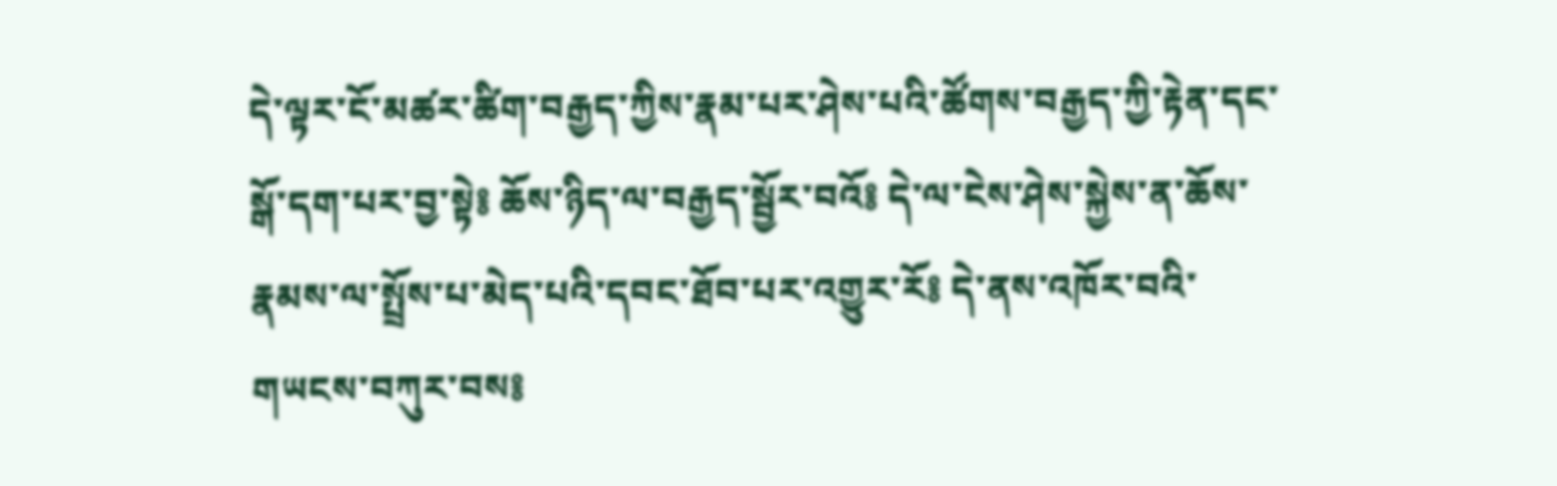དེ་ལྟར་ངོ་མཚར་ཚིག་བརྒྱད་ཀྱིས་རྣམ་པར་ཤེས་པའི་ཚོགས་བརྒྱད་ཀྱི་རྟེན་དང་སྒོ་དག་པར་བྱ་སྟེ༔ ཆོས་ཉིད་ལ་བརྒྱད་སྦྱོར་བའོ༔ དེ་ལ་ངེས་ཤེས་སྐྱེས་ན་ཆོས་རྣམས་ལ་སྤྲོས་པ་མེད་པའི་དབང་ཐོབ་པར་འགྱུར་རོ༔ དེ་ནས་འཁོར་བའི་གཡངས་བཀུར་བས༔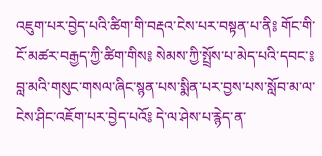འཇུག་པར་བྱེད་པའི་ཚིག་གི་བརྡའ་ངེས་པར་བསྟན་པ་ནི༔ གོང་གི་ངོ་མཚར་བརྒྱད་ཀྱི་ཚིག་གིས༔ སེམས་ཀྱི་སྤྲོས་པ་མེད་པའི་དབང་༔ བླ་མའི་གསུང་གསལ་ཞིང་སྙན་པས་སྨིན་པར་བྱས་པས་སློབ་མ་ལ་ངེས་ཤིང་འཇོག་པར་བྱེད་པའོ༔ དེ་ལ་ཤེས་པ་རྙེད་ན་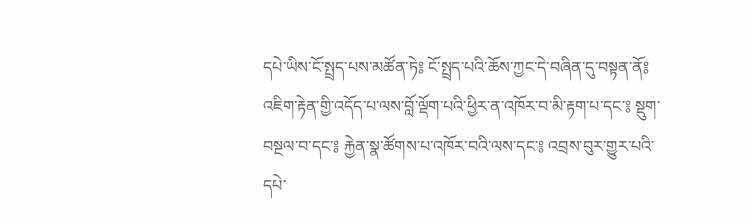དཔེ་ཡིས་ངོ་སྤྲད་པས་མཚོན་ཏེ༔ ངོ་སྤྲད་པའི་ཆོས་ཀྱང་དེ་བཞིན་དུ་བསྟན་ནོ༔ འཇིག་རྟེན་གྱི་འདོད་པ་ལས་བློ་ལྡོག་པའི་ཕྱིར་ན་འཁོར་བ་མི་རྟག་པ་དང་༔ སྡུག་བསྔལ་བ་དང་༔ རྐྱེན་སྣ་ཚོགས་པ་འཁོར་བའི་ལས་དང་༔ འབྲས་བུར་གྱུར་པའི་དཔེ་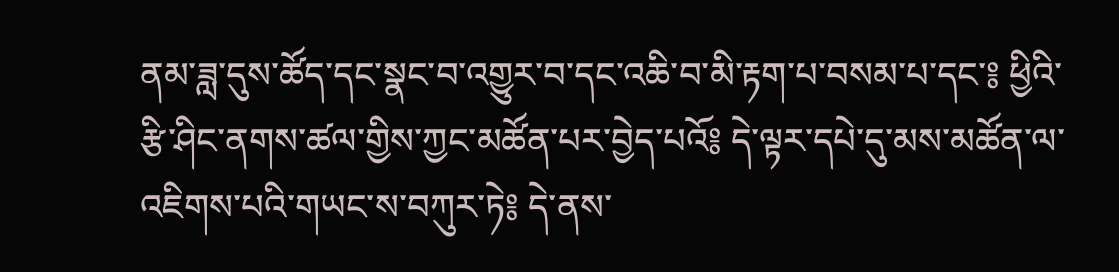ནམ་ཟླ་དུས་ཚོད་དང་སྣང་བ་འགྱུར་བ་དང་འཆི་བ་མི་རྟག་པ་བསམ་པ་དང་༔ ཕྱིའི་རྩི་ཤིང་ནགས་ཚལ་གྱིས་ཀྱང་མཚོན་པར་བྱེད་པའོ༔ དེ་ལྟར་དཔེ་དུ་མས་མཚོན་ལ་འཇིགས་པའི་གཡང་ས་བཀུར་ཏེ༔ དེ་ནས་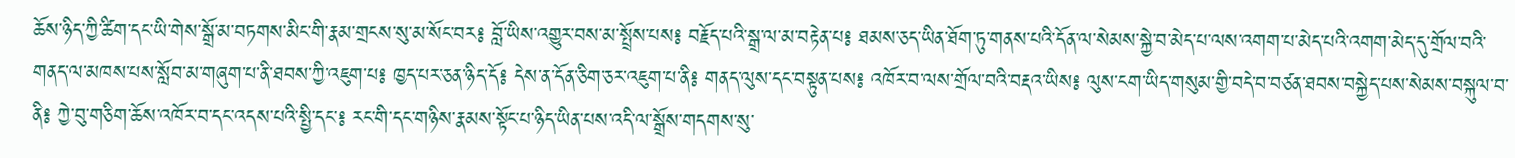ཆོས་ཉིད་ཀྱི་ཚིག་དང་ཡི་གེས་སྒྲོ་མ་བཏགས་མིང་གི་རྣམ་གྲངས་སུ་མ་སོང་བར༔ བློ་ཡིས་འགྱུར་བས་མ་སྤྲོས་པས༔ བརྗོད་པའི་སྒྲ་ལ་མ་བརྟེན་པ༔ ཐམས་ཅད་ཡིན་ཐོག་ཏུ་གནས་པའི་དོན་ལ་སེམས་སྐྱེ་བ་མེད་པ་ལས་འགག་པ་མེད་པའི་འགག་མེད་དུ་གྲོལ་བའི་གནད་ལ་མཁས་པས་སློབ་མ་གཞུག་པ་ནི་ཐབས་ཀྱི་འཇུག་པ༔ ཁྱད་པར་ཅན་ཉིད་དོ༔ དེས་ན་དོན་ཅིག་ཅར་འཇུག་པ་ནི༔ གནད་ལུས་དང་བསྟུན་པས༔ འཁོར་བ་ལས་གྲོལ་བའི་བརྡའ་ཡིས༔ ལུས་ངག་ཡིད་གསུམ་གྱི་བདེ་བ་བཙན་ཐབས་བསྐྱེད་པས་སེམས་བསྐུལ་བ་ནི༔ ཀྱེ་བུ་གཅིག་ཆོས་འཁོར་བ་དང་འདས་པའི་སྤྱི་དང་༔ རང་གི་དང་གཉིས་རྣམས་སྟོང་པ་ཉིད་ཡིན་པས་འདི་ལ་སྒྲོས་གདགས་སུ་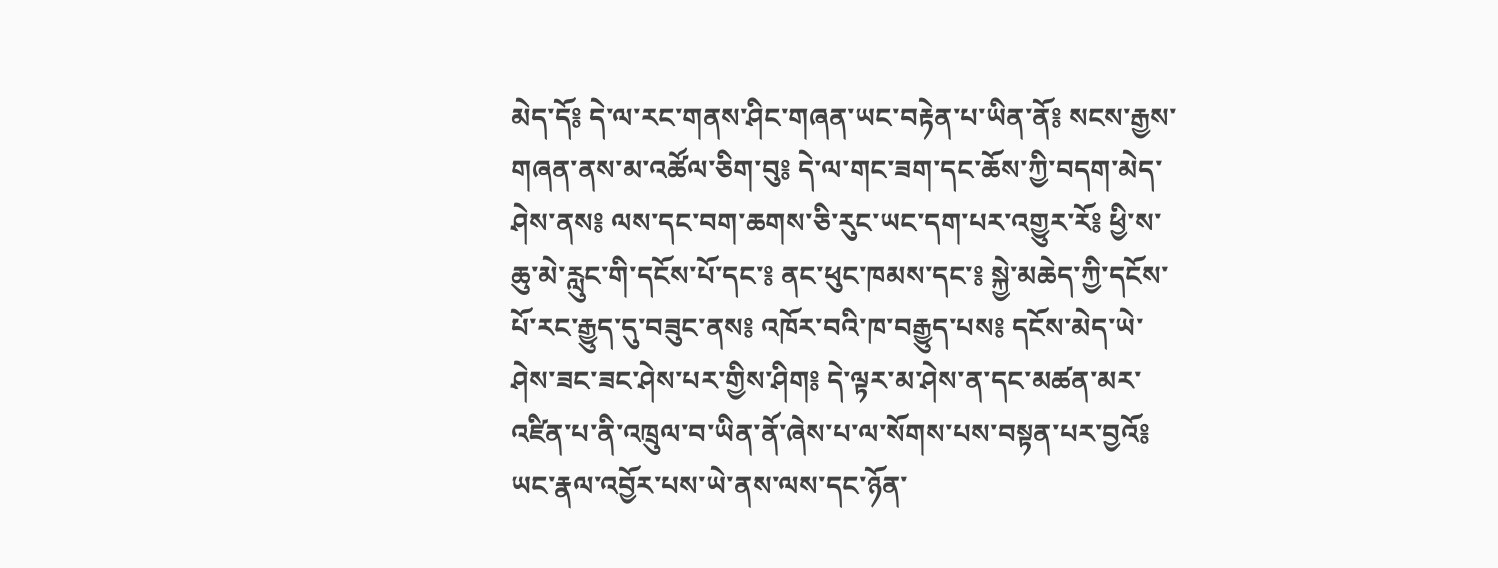མེད་དོ༔ དེ་ལ་རང་གནས་ཤིང་གཞན་ཡང་བརྟེན་པ་ཡིན་ནོ༔ སངས་རྒྱས་གཞན་ནས་མ་འཚོལ་ཅིག་བུ༔ དེ་ལ་གང་ཟག་དང་ཆོས་ཀྱི་བདག་མེད་ཤེས་ནས༔ ལས་དང་བག་ཆགས་ཅི་རུང་ཡང་དག་པར་འགྱུར་རོ༔ ཕྱི་ས་ཆུ་མེ་རླུང་གི་དངོས་པོ་དང་༔ ནང་ཕུང་ཁམས་དང་༔ སྐྱེ་མཆེད་ཀྱི་དངོས་པོ་རང་རྒྱུད་དུ་བཟུང་ནས༔ འཁོར་བའི་ཁ་བརྒྱུད་པས༔ དངོས་མེད་ཡེ་ཤེས་ཟང་ཟང་ཤེས་པར་གྱིས་ཤིག༔ དེ་ལྟར་མ་ཤེས་ན་དང་མཚན་མར་འཛིན་པ་ནི་འཁྲུལ་བ་ཡིན་ནོ་ཞེས་པ་ལ་སོགས་པས་བསྟན་པར་བྱའོ༔ ཡང་རྣལ་འབྱོར་པས་ཡེ་ནས་ལས་དང་ཉོན་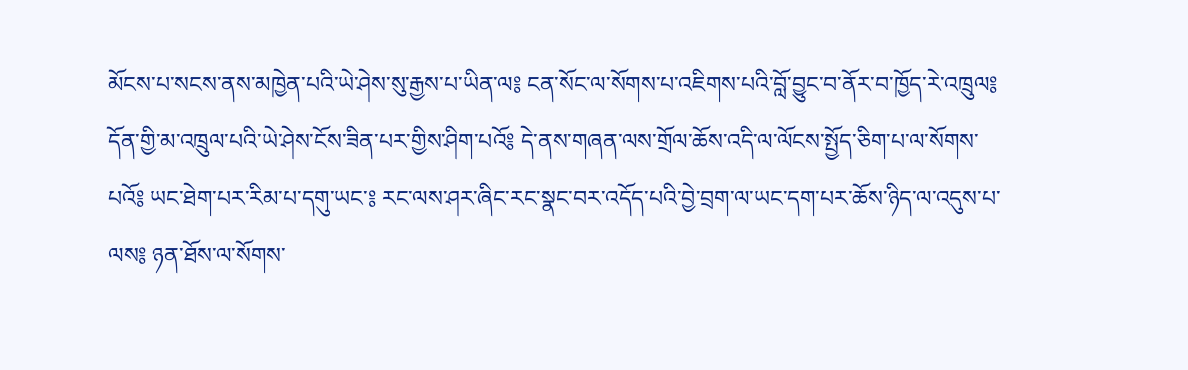མོངས་པ་སངས་ནས་མཁྱེན་པའི་ཡེ་ཤེས་སུ་རྒྱས་པ་ཡིན་ལ༔ ངན་སོང་ལ་སོགས་པ་འཇིགས་པའི་བློ་བྱུང་བ་ནོར་བ་ཁྱོད་རེ་འཁྲུལ༔ དོན་གྱི་མ་འཁྲུལ་པའི་ཡེ་ཤེས་ངོས་ཟིན་པར་གྱིས་ཤིག་པའོ༔ དེ་ནས་གཞན་ལས་གྲོལ་ཆོས་འདི་ལ་ལོངས་སྤྱོད་ཅིག་པ་ལ་སོགས་པའོ༔ ཡང་ཐེག་པར་རིམ་པ་དགུ་ཡང་༔ རང་ལས་ཤར་ཞིང་རང་སྣང་བར་འདོད་པའི་བྱེ་བྲག་ལ་ཡང་དག་པར་ཆོས་ཉིད་ལ་འདུས་པ་ལས༔ ཉན་ཐོས་ལ་སོགས་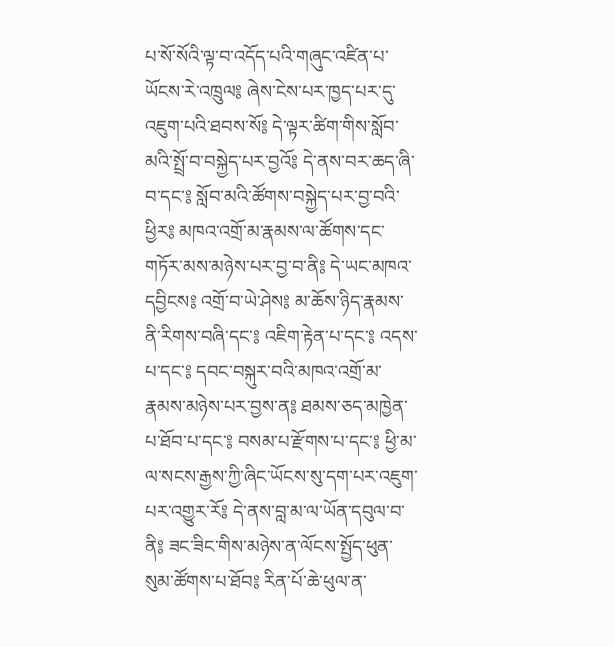པ་སོ་སོའི་ལྟ་བ་འདོད་པའི་གཞུང་འཛིན་པ་ཡོངས་རེ་འཁྲུལ༔ ཞེས་ངེས་པར་ཁྱད་པར་དུ་འཇུག་པའི་ཐབས་སོ༔ དེ་ལྟར་ཚིག་གིས་སློབ་མའི་སྤྲོ་བ་བསྐྱེད་པར་བྱའོ༔ དེ་ནས་བར་ཆད་ཞི་བ་དང་༔ སློབ་མའི་ཚོགས་བསྐྱེད་པར་བྱ་བའི་ཕྱིར༔ མཁའ་འགྲོ་མ་རྣམས་ལ་ཚོགས་དང་གཏོར་མས་མཉེས་པར་བྱ་བ་ནི༔ དེ་ཡང་མཁའ་དབྱིངས༔ འགྲོ་བ་ཡེ་ཤེས༔ མ་ཆོས་ཉིད་རྣམས་ནི་རིགས་བཞི་དང་༔ འཇིག་རྟེན་པ་དང་༔ འདས་པ་དང་༔ དབང་བསྐུར་བའི་མཁའ་འགྲོ་མ་རྣམས་མཉེས་པར་བྱས་ན༔ ཐམས་ཅད་མཁྱེན་པ་ཐོབ་པ་དང་༔ བསམ་པ་རྫོགས་པ་དང་༔ ཕྱི་མ་ལ་སངས་རྒྱས་ཀྱི་ཞིང་ཡོངས་སུ་དག་པར་འཇུག་པར་འགྱུར་རོ༔ དེ་ནས་བླ་མ་ལ་ཡོན་དབུལ་བ་ནི༔ ཟང་ཟིང་གིས་མཉེས་ན་ལོངས་སྤྱོད་ཕུན་སུམ་ཚོགས་པ་ཐོབ༔ རིན་པོ་ཆེ་ཕུལ་ན་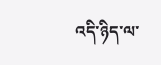འདི་ཉིད་ལ་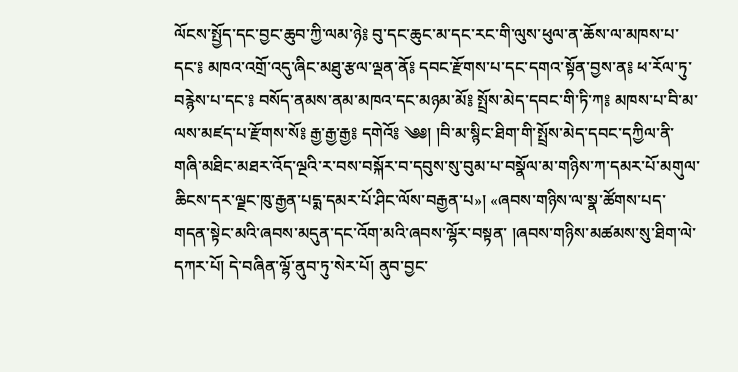ལོངས་སྤྱོད་དང་བྱང་ཆུབ་ཀྱི་ལམ་ཉེ༔ བུ་དང་ཆུང་མ་དང་རང་གི་ལུས་ཕུལ་ན་ཆོས་ལ་མཁས་པ་དང་༔ མཁའ་འགྲོ་འདུ་ཞིང་མཐུ་རྩལ་ལྡན་ནོ༔ དབང་རྫོགས་པ་དང་དགའ་སྟོན་བྱས་ན༔ ཕ་རོལ་ཏུ་བརྙེས་པ་དང་༔ བསོད་ནམས་ནམ་མཁའ་དང་མཉམ་མོ༔ སྤྲོས་མེད་དབང་གི་ཏི་ཀ༔ མཁས་པ་བི་མ་ལས་མཛད་པ་རྫོགས་སོ༔ རྒྱ་རྒྱ་རྒྱ༔ དགེའོ༔ ༄༅། །བི་མ་སྙིང་ཐིག་གི་སྤྲོས་མེད་དབང་དཀྱིལ་ནི་གཞི་མཐིང་མཐར་འོད་ལྔའི་ར་བས་བསྐོར་བ་དབུས་སུ་བུམ་པ་བསྣོལ་མ་གཉིས་ཀ་དམར་པོ་མགུལ་ཆིངས་དར་ལྗང་ཁུ་རྒྱན་པདྨ་དམར་པོ་ཤིང་ལོས་བརྒྱན་པ»། «ཞབས་གཉིས་ལ་སྣ་ཚོགས་པད་གདན་སྟེང་མའི་ཞབས་མདུན་དང་འོག་མའི་ཞབས་ལྷོར་བསྟན་ །ཞབས་གཉིས་མཚམས་སུ་ཐིག་ལེ་དཀར་པོ། དེ་བཞིན་ལྷོ་ནུབ་ཏུ་སེར་པོ། ནུབ་བྱང་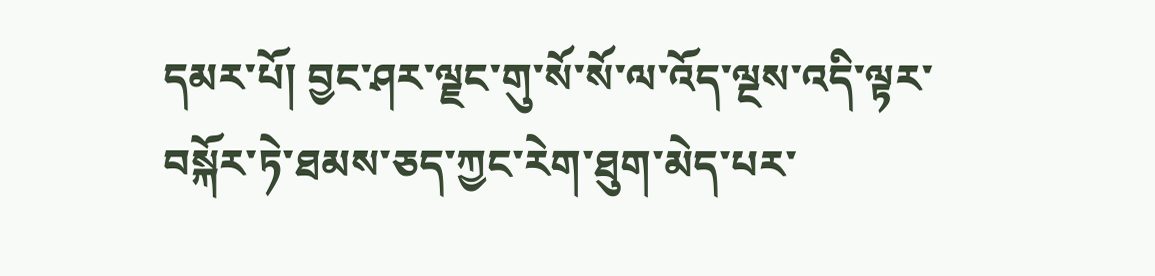དམར་པོ། བྱང་ཤར་ལྗང་གུ་སོ་སོ་ལ་འོད་ལྔས་འདི་ལྟར་བསྐོར་ཏེ་ཐམས་ཅད་ཀྱང་རེག་ཐུག་མེད་པར་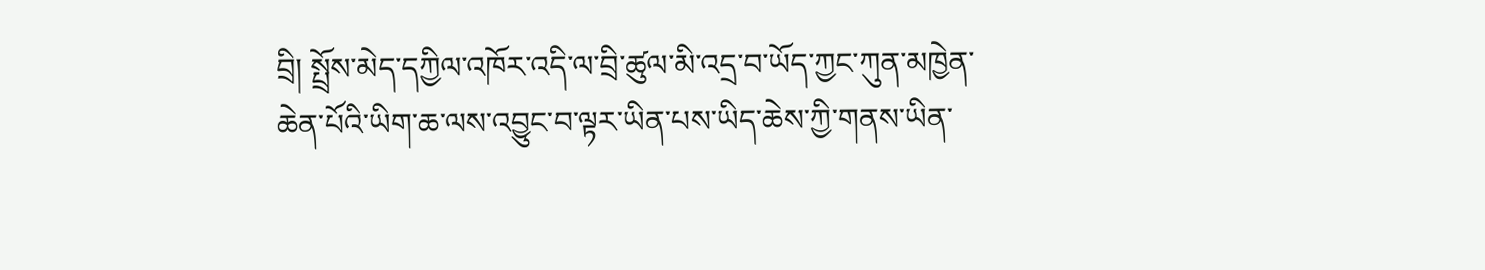བྲི། སྤྲོས་མེད་དཀྱིལ་འཁོར་འདི་ལ་བྲི་ཚུལ་མི་འདྲ་བ་ཡོད་ཀྱང་ཀུན་མཁྱེན་ཆེན་པོའི་ཡིག་ཆ་ལས་འབྱུང་བ་ལྟར་ཡིན་པས་ཡིད་ཆེས་ཀྱི་གནས་ཡིན་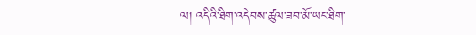ལ། འདིའི་ཐིག་འདེབས་ཚུལ་ཟབ་མོ་ཡང་ཐིག་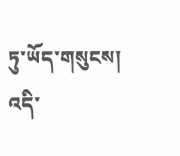ཏུ་ཡོད་གསུངས། འདི་